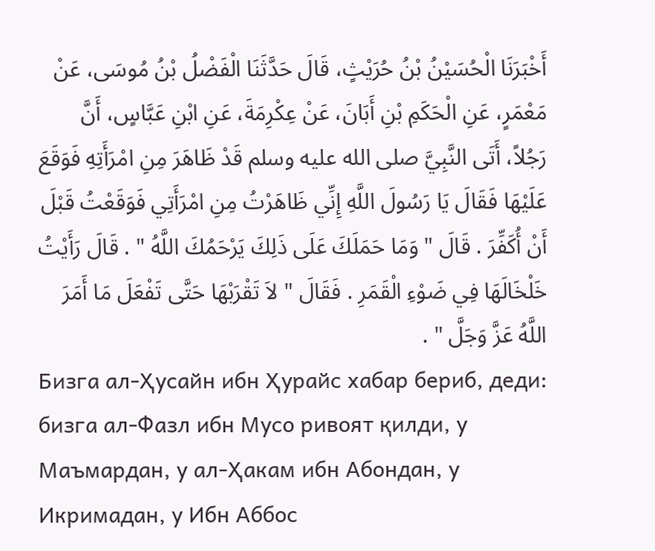أَخْبَرَنَا الْحُسَيْنُ بْنُ حُرَيْثٍ، قَالَ حَدَّثَنَا الْفَضْلُ بْنُ مُوسَى، عَنْ مَعْمَرٍ، عَنِ الْحَكَمِ بْنِ أَبَانَ، عَنْ عِكْرِمَةَ، عَنِ ابْنِ عَبَّاسٍ، أَنَّ رَجُلاً، أَتَى النَّبِيَّ صلى الله عليه وسلم قَدْ ظَاهَرَ مِنِ امْرَأَتِهِ فَوَقَعَ عَلَيْهَا فَقَالَ يَا رَسُولَ اللَّهِ إِنِّي ظَاهَرْتُ مِنِ امْرَأَتِي فَوَقَعْتُ قَبْلَ أَنْ أُكَفِّرَ . قَالَ " وَمَا حَمَلَكَ عَلَى ذَلِكَ يَرْحَمُكَ اللَّهُ " . قَالَ رَأَيْتُ خَلْخَالَهَا فِي ضَوْءِ الْقَمَرِ . فَقَالَ " لاَ تَقْرَبْهَا حَتَّى تَفْعَلَ مَا أَمَرَ اللَّهُ عَزَّ وَجَلَّ " .
Бизга ал-Ҳусайн ибн Ҳурайс хабар бериб, деди: бизга ал-Фазл ибн Мусо ривоят қилди, у Маъмардан, у ал-Ҳакам ибн Абондан, у Икримадан, у Ибн Аббос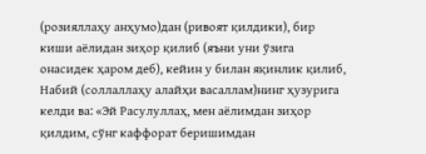(розияллаҳу анҳумо)дан (ривоят қилдики), бир киши аёлидан зиҳор қилиб (яъни уни ўзига онасидек ҳаром деб), кейин у билан яқинлик қилиб, Набий (соллаллаҳу алайҳи васаллам)нинг ҳузурига келди ва: «Эй Расулуллаҳ, мен аёлимдан зиҳор қилдим, сўнг каффорат беришимдан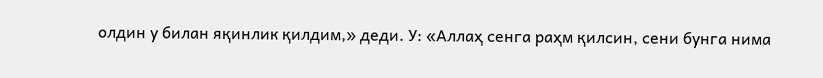олдин у билан яқинлик қилдим,» деди. У: «Аллаҳ сенга раҳм қилсин, сени бунга нима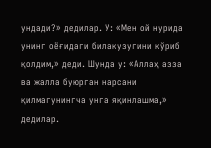ундади?» дедилар. У: «Мен ой нурида унинг оёғидаги билакузугини кўриб қолдим,» деди. Шунда у: «Аллаҳ азза ва жалла буюрган нарсани қилмагунингча унга яқинлашма,» дедилар.